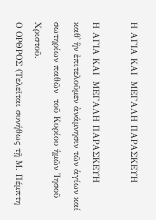Η ΑΓΙΑ ΚΑΙ  ΜΕΓΑΛΗ ΠΑΡΑΣΚΕΥΗ

Η ΑΓΙΑ ΚΑΙ  ΜΕΓΑΛΗ ΠΑΡΑΣΚΕΥΗ
καθ᾿ ἣν ἐπιτελοῦμεν ἀνάμνησιν τῶν ἁγίων καί σωτηρίων παθῶν  τοῦ Κυρίου ἡμῶν Ἰησοῦ Χριστοῦ.
Ο ΟΡΘΡΟΣ (Τελεῖται συνήθως τῇ Μ. Πέμπτη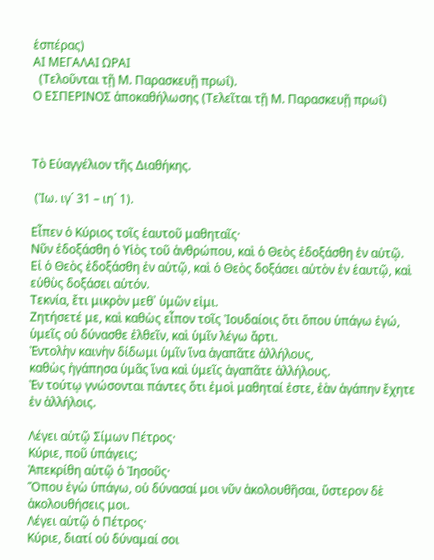ἑσπέρας)
ΑΙ ΜΕΓΑΛΑΙ ΩΡΑΙ
  (Τελοῦνται τῇ Μ. Παρασκευῇ πρωΐ).
Ο ΕΣΠΕΡΙΝΟΣ ἀποκαθήλωσης (Τελεῖται τῇ Μ. Παρασκευῇ πρωΐ)



Τὸ Εὐαγγέλιον τῆς Διαθήκης.

 (Ἰω. ιγ´ 31 – ιη´ 1).

Εἶπεν ὁ Κύριος τοῖς ἑαυτοῦ μαθηταῖς·
Νῦν ἐδοξάσθη ὁ Υἱὸς τοῦ ἀνθρώπου, καὶ ὁ Θεὸς ἐδοξάσθη ἐν αὐτῷ.
Εἰ ὁ Θεὸς ἐδοξάσθη ἐν αὐτῷ, καὶ ὁ Θεὸς δοξάσει αὐτὸν ἐν ἑαυτῷ, καὶ εὐθὺς δοξάσει αὐτόν.
Τεκνία, ἔτι μικρὸν μεθ᾿ ὑμῶν εἰμι.
Ζητήσετέ με, καὶ καθὼς εἶπον τοῖς Ἰουδαίοις ὅτι ὅπου ὑπάγω ἐγώ, ὑμεῖς οὐ δύνασθε ἐλθεῖν, καὶ ὑμῖν λέγω ἄρτι.
Ἐντολὴν καινὴν δίδωμι ὑμῖν ἵνα ἀγαπᾶτε ἀλλήλους,
καθὼς ἠγάπησα ὑμᾶς ἵνα καὶ ὑμεῖς ἀγαπᾶτε ἀλλήλους.
Ἐν τούτῳ γνώσονται πάντες ὅτι ἐμοὶ μαθηταί ἐστε, ἐὰν ἀγάπην ἔχητε ἐν ἀλλήλοις.

Λέγει αὐτῷ Σίμων Πέτρος·
Κύριε, ποῦ ὑπάγεις;
Ἀπεκρίθη αὐτῷ ὁ Ἰησοῦς·
Ὅπου ἐγὼ ὑπάγω, οὐ δύνασαί μοι νῦν ἀκολουθῆσαι, ὕστερον δὲ ἀκολουθήσεις μοι.
Λέγει αὐτῷ ὁ Πέτρος·
Κύριε, διατί οὐ δύναμαί σοι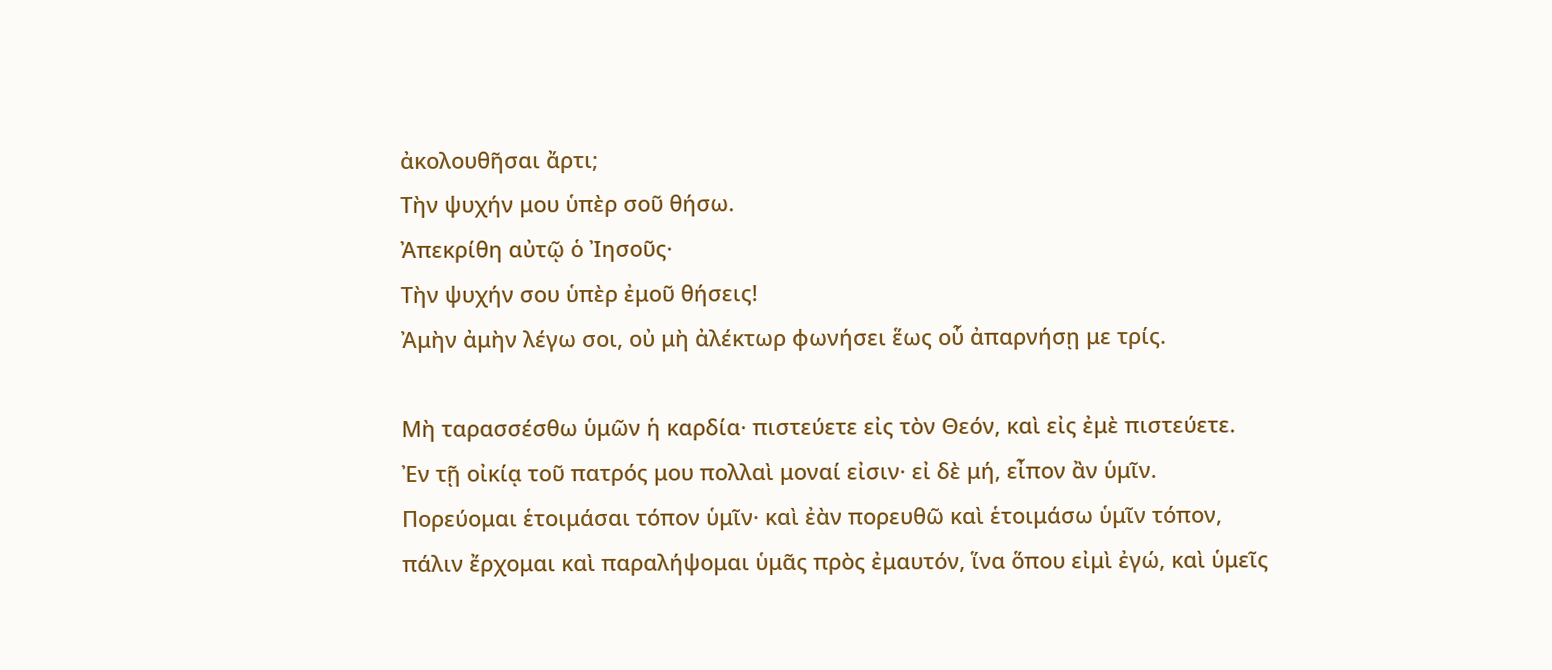ἀκολουθῆσαι ἄρτι;
Τὴν ψυχήν μου ὑπὲρ σοῦ θήσω.
Ἀπεκρίθη αὐτῷ ὁ Ἰησοῦς·
Τὴν ψυχήν σου ὑπὲρ ἐμοῦ θήσεις!
Ἀμὴν ἀμὴν λέγω σοι, οὐ μὴ ἀλέκτωρ φωνήσει ἕως οὗ ἀπαρνήσῃ με τρίς.

Μὴ ταρασσέσθω ὑμῶν ἡ καρδία· πιστεύετε εἰς τὸν Θεόν, καὶ εἰς ἐμὲ πιστεύετε.
Ἐν τῇ οἰκίᾳ τοῦ πατρός μου πολλαὶ μοναί εἰσιν· εἰ δὲ μή, εἶπον ἂν ὑμῖν.
Πορεύομαι ἑτοιμάσαι τόπον ὑμῖν· καὶ ἐὰν πορευθῶ καὶ ἑτοιμάσω ὑμῖν τόπον,
πάλιν ἔρχομαι καὶ παραλήψομαι ὑμᾶς πρὸς ἐμαυτόν, ἵνα ὅπου εἰμὶ ἐγώ, καὶ ὑμεῖς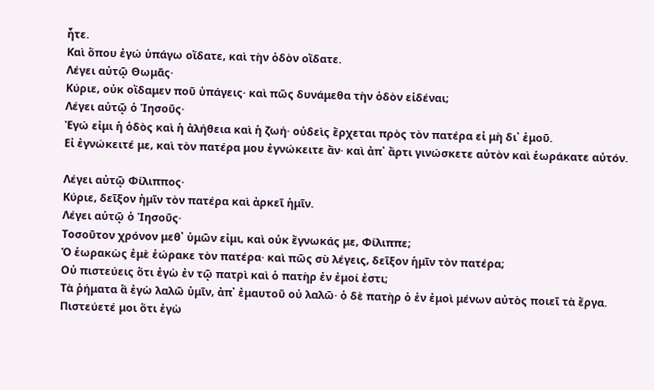ἦτε.
Καὶ ὅπου ἐγώ ὑπάγω οἴδατε, καὶ τὴν ὁδὸν οἴδατε.
Λέγει αὐτῷ Θωμᾶς·
Κύριε, οὐκ οἴδαμεν ποῦ ὑπάγεις· καὶ πῶς δυνάμεθα τὴν ὁδὸν εἰδέναι;
Λέγει αὐτῷ ὁ Ἰησοῦς·
Ἐγώ εἰμι ἡ ὁδὸς καὶ ἡ ἀλήθεια καὶ ἡ ζωή· οὐδεὶς ἔρχεται πρὸς τὸν πατέρα εἰ μὴ δι᾿ ἐμοῦ.
Εἰ ἐγνώκειτέ με, καὶ τὸν πατέρα μου ἐγνώκειτε ἄν· καὶ ἀπ᾿ ἄρτι γινώσκετε αὐτὸν καὶ ἑωράκατε αὐτόν.

Λέγει αὐτῷ Φίλιππος·
Κύριε, δεῖξον ἡμῖν τὸν πατέρα καὶ ἀρκεῖ ἡμῖν.
Λέγει αὐτῷ ὁ Ἰησοῦς·
Τοσοῦτον χρόνον μεθ᾿ ὑμῶν εἰμι, καὶ οὐκ ἔγνωκάς με, Φίλιππε;
Ὁ ἑωρακὼς ἐμὲ ἑώρακε τὸν πατέρα· καὶ πῶς σὺ λέγεις, δεῖξον ἡμῖν τὸν πατέρα;
Οὐ πιστεύεις ὅτι ἐγὼ ἐν τῷ πατρὶ καὶ ὁ πατὴρ ἐν ἐμοί ἐστι;
Τὰ ῥήματα ἃ ἐγὼ λαλῶ ὑμῖν, ἀπ᾿ ἐμαυτοῦ οὐ λαλῶ· ὁ δὲ πατὴρ ὁ ἐν ἐμοὶ μένων αὐτὸς ποιεῖ τὰ ἔργα.
Πιστεύετέ μοι ὅτι ἐγὼ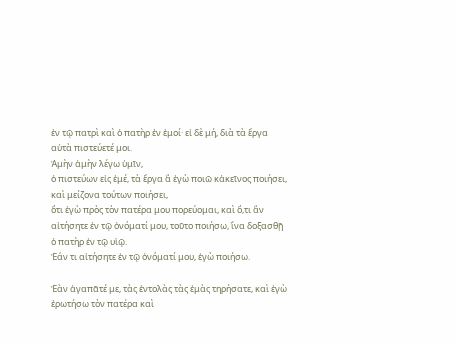ἐν τῷ πατρὶ καὶ ὁ πατὴρ ἐν ἐμοί· εἰ δὲ μή, διὰ τὰ ἔργα αὐτὰ πιστεύετέ μοι.
Ἀμὴν ἀμὴν λέγω ὑμῖν,
ὁ πιστεύων εἰς ἐμέ, τὰ ἔργα ἃ ἐγὼ ποιῶ κἀκεῖνος ποιήσει, καὶ μείζονα τούτων ποιήσει,
ὅτι ἐγὼ πρὸς τὸν πατέρα μου πορεύομαι, καὶ ὅ,τι ἂν αἰτήσητε ἐν τῷ ὀνόματί μου, τοῦτο ποιήσω, ἵνα δοξασθῇ ὁ πατὴρ ἐν τῷ υἱῷ.
Ἐάν τι αἰτήσητε ἐν τῷ ὀνόματί μου, ἐγὼ ποιήσω.

Ἐὰν ἀγαπᾶτέ με, τὰς ἐντολὰς τὰς ἐμὰς τηρήσατε, καὶ ἐγὼ ἐρωτήσω τὸν πατέρα καὶ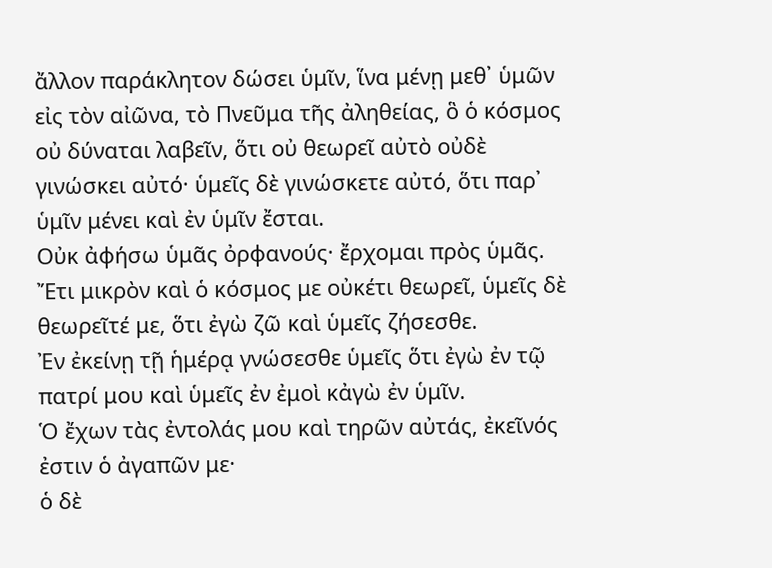ἄλλον παράκλητον δώσει ὑμῖν, ἵνα μένῃ μεθ᾿ ὑμῶν εἰς τὸν αἰῶνα, τὸ Πνεῦμα τῆς ἀληθείας, ὃ ὁ κόσμος οὐ δύναται λαβεῖν, ὅτι οὐ θεωρεῖ αὐτὸ οὐδὲ γινώσκει αὐτό· ὑμεῖς δὲ γινώσκετε αὐτό, ὅτι παρ᾿ ὑμῖν μένει καὶ ἐν ὑμῖν ἔσται.
Οὐκ ἀφήσω ὑμᾶς ὀρφανούς· ἔρχομαι πρὸς ὑμᾶς.
Ἔτι μικρὸν καὶ ὁ κόσμος με οὐκέτι θεωρεῖ, ὑμεῖς δὲ θεωρεῖτέ με, ὅτι ἐγὼ ζῶ καὶ ὑμεῖς ζήσεσθε.
Ἐν ἐκείνῃ τῇ ἡμέρᾳ γνώσεσθε ὑμεῖς ὅτι ἐγὼ ἐν τῷ πατρί μου καὶ ὑμεῖς ἐν ἐμοὶ κἀγὼ ἐν ὑμῖν.
Ὁ ἔχων τὰς ἐντολάς μου καὶ τηρῶν αὐτάς, ἐκεῖνός ἐστιν ὁ ἀγαπῶν με·
ὁ δὲ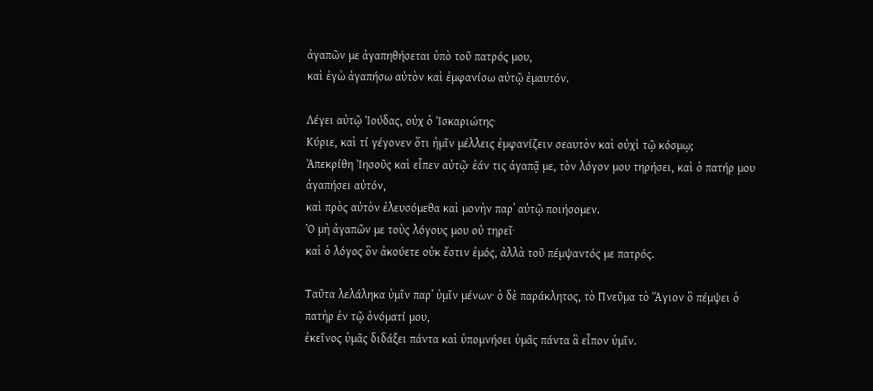ἀγαπῶν με ἀγαπηθήσεται ὑπὸ τοῦ πατρός μου,
καὶ ἐγὼ ἀγαπήσω αὐτὸν καὶ ἐμφανίσω αὐτῷ ἐμαυτόν.

Λέγει αὐτῷ Ἰούδας, οὐχ ὁ Ἰσκαριώτης·
Κύριε, καὶ τί γέγονεν ὅτι ἡμῖν μέλλεις ἐμφανίζειν σεαυτὸν καὶ οὐχὶ τῷ κόσμῳ;
Ἀπεκρίθη Ἰησοῦς καὶ εἶπεν αὐτῷ· ἐάν τις ἀγαπᾷ με, τὸν λόγον μου τηρήσει, καὶ ὁ πατήρ μου ἀγαπήσει αὐτόν,
καὶ πρὸς αὐτὸν ἐλευσόμεθα καὶ μονὴν παρ᾿ αὐτῷ ποιήσομεν.
Ὁ μὴ ἀγαπῶν με τοὺς λόγους μου οὐ τηρεῖ·
καὶ ὁ λόγος ὃν ἀκούετε οὐκ ἔστιν ἐμός, ἀλλὰ τοῦ πέμψαντός με πατρός.

Ταῦτα λελάληκα ὑμῖν παρ᾿ ὑμῖν μένων· ὁ δὲ παράκλητος, τὸ Πνεῦμα τὸ Ἅγιον ὃ πέμψει ὁ πατὴρ ἐν τῷ ὀνόματί μου,
ἐκεῖνος ὑμᾶς διδάξει πάντα καὶ ὑπομνήσει ὑμᾶς πάντα ἃ εἶπον ὑμῖν.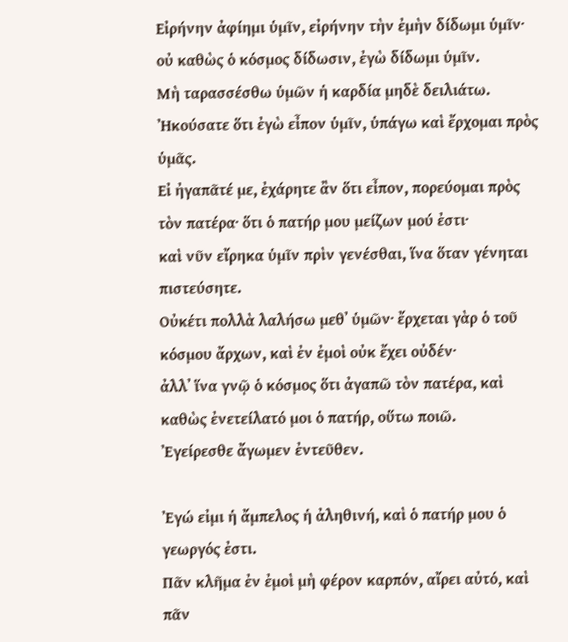Εἰρήνην ἀφίημι ὑμῖν, εἰρήνην τὴν ἐμὴν δίδωμι ὑμῖν· οὐ καθὼς ὁ κόσμος δίδωσιν, ἐγὼ δίδωμι ὑμῖν.
Μὴ ταρασσέσθω ὑμῶν ἡ καρδία μηδὲ δειλιάτω.
Ἠκούσατε ὅτι ἐγὼ εἶπον ὑμῖν, ὑπάγω καὶ ἔρχομαι πρὸς ὑμᾶς.
Εἰ ἠγαπᾶτέ με, ἐχάρητε ἂν ὅτι εἶπον, πορεύομαι πρὸς τὸν πατέρα· ὅτι ὁ πατήρ μου μείζων μού ἐστι·
καὶ νῦν εἴρηκα ὑμῖν πρὶν γενέσθαι, ἵνα ὅταν γένηται πιστεύσητε.
Οὐκέτι πολλὰ λαλήσω μεθ᾿ ὑμῶν· ἔρχεται γὰρ ὁ τοῦ κόσμου ἄρχων, καὶ ἐν ἐμοὶ οὐκ ἔχει οὐδέν·
ἀλλ᾿ ἵνα γνῷ ὁ κόσμος ὅτι ἀγαπῶ τὸν πατέρα, καὶ καθὼς ἐνετείλατό μοι ὁ πατήρ, οὕτω ποιῶ.
Ἐγείρεσθε ἄγωμεν ἐντεῦθεν.

Ἐγώ εἰμι ἡ ἄμπελος ἡ ἀληθινή, καὶ ὁ πατήρ μου ὁ γεωργός ἐστι.
Πᾶν κλῆμα ἐν ἐμοὶ μὴ φέρον καρπόν, αἴρει αὐτό, καὶ πᾶν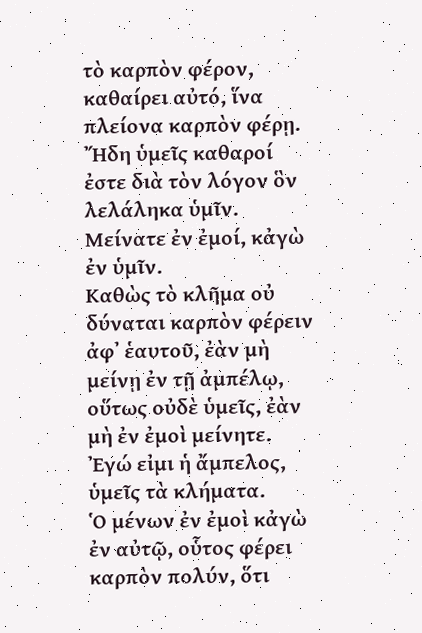τὸ καρπὸν φέρον, καθαίρει αὐτό, ἵνα πλείονα καρπὸν φέρῃ.
Ἤδη ὑμεῖς καθαροί ἐστε διὰ τὸν λόγον ὃν λελάληκα ὑμῖν.
Μείνατε ἐν ἐμοί, κἀγὼ ἐν ὑμῖν.
Καθὼς τὸ κλῆμα οὐ δύναται καρπὸν φέρειν ἀφ᾿ ἑαυτοῦ, ἐὰν μὴ μείνῃ ἐν τῇ ἀμπέλῳ, οὕτως οὐδὲ ὑμεῖς, ἐὰν μὴ ἐν ἐμοὶ μείνητε.
Ἐγώ εἰμι ἡ ἄμπελος, ὑμεῖς τὰ κλήματα.
Ὁ μένων ἐν ἐμοὶ κἀγὼ ἐν αὐτῷ, οὗτος φέρει καρπὸν πολύν, ὅτι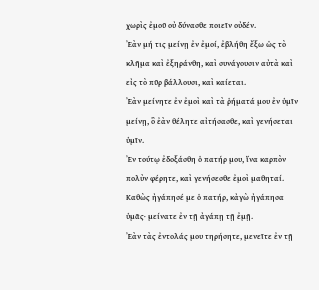χωρὶς ἐμοῦ οὐ δύνασθε ποιεῖν οὐδέν.
Ἐὰν μή τις μείνῃ ἐν ἐμοί, ἐβλήθη ἔξω ὡς τὸ κλῆμα καὶ ἐξηράνθη, καὶ συνάγουσιν αὐτὰ καὶ εἰς τὸ πῦρ βάλλουσι, καὶ καίεται.
Ἐὰν μείνητε ἐν ἐμοὶ καὶ τὰ ῥήματά μου ἐν ὑμῖν μείνῃ, ὃ ἐὰν θέλητε αἰτήσασθε, καὶ γενήσεται ὑμῖν.
Ἐν τούτῳ ἐδοξάσθη ὁ πατήρ μου, ἵνα καρπὸν πολὺν φέρητε, καὶ γενήσεσθε ἐμοὶ μαθηταί.
Καθὼς ἠγάπησέ με ὁ πατήρ, κἀγὼ ἠγάπησα ὑμᾶς· μείνατε ἐν τῇ ἀγάπῃ τῇ ἐμῇ.
Ἐὰν τὰς ἐντολάς μου τηρήσητε, μενεῖτε ἐν τῇ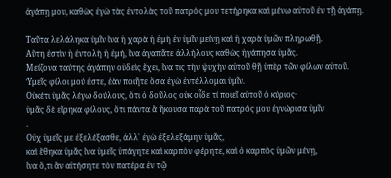ἀγάπῃ μου, καθὼς ἐγὼ τὰς ἐντολὰς τοῦ πατρός μου τετήρηκα καὶ μένω αὐτοῦ ἐν τῇ ἀγάπῃ.

Ταῦτα λελάληκα ὑμῖν ἵνα ἡ χαρὰ ἡ ἐμὴ ἐν ὑμῖν μείνῃ καὶ ἡ χαρὰ ὑμῶν πληρωθῇ.
Αὕτη ἐστὶν ἡ ἐντολὴ ἡ ἐμή, ἵνα ἀγαπᾶτε ἀλλήλους καθὼς ἠγάπησα ὑμᾶς.
Μείζονα ταύτης ἀγάπην οὐδεὶς ἔχει, ἵνα τις τὴν ψυχὴν αὐτοῦ θῇ ὑπὲρ τῶν φίλων αὐτοῦ.
Ὑμεῖς φίλοι μού ἐστε, ἐὰν ποιῆτε ὅσα ἐγὼ ἐντέλλομαι ὑμῖν.
Οὐκέτι ὑμᾶς λέγω δούλους, ὅτι ὁ δοῦλος οὐκ οἶδε τί ποιεῖ αὐτοῦ ὁ κύριος·
ὑμᾶς δὲ εἴρηκα φίλους, ὅτι πάντα ἃ ἤκουσα παρὰ τοῦ πατρός μου ἐγνώρισα ὑμῖν
.
Οὐχ ὑμεῖς με ἐξελέξασθε, ἀλλ᾿ ἐγὼ ἐξελεξάμην ὑμᾶς,
καὶ ἔθηκα ὑμᾶς ἵνα ὑμεῖς ὑπάγητε καὶ καρπὸν φέρητε, καὶ ὁ καρπὸς ὑμῶν μένῃ,
ἵνα ὅ,τι ἂν αἰτήσητε τὸν πατέρα ἐν τῷ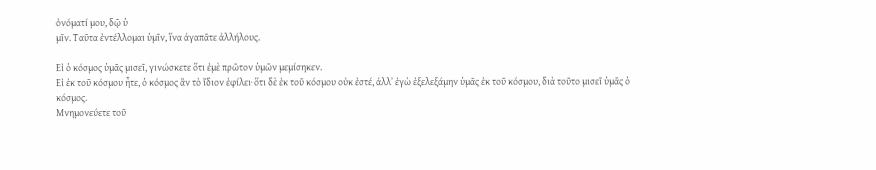ὀνόματί μου, δῷ ὑ
μῖν. Ταῦτα ἐντέλλομαι ὑμῖν, ἵνα ἀγαπᾶτε ἀλλήλους.

Εἰ ὁ κόσμος ὑμᾶς μισεῖ, γινώσκετε ὅτι ἐμὲ πρῶτον ὑμῶν μεμίσηκεν.
Εἰ ἐκ τοῦ κόσμου ἦτε, ὁ κόσμος ἂν τὸ ἴδιον ἐφίλει· ὅτι δὲ ἐκ τοῦ κόσμου οὐκ ἐστέ, ἀλλ᾿ ἐγὼ ἐξελεξάμην ὑμᾶς ἐκ τοῦ κόσμου, διὰ τοῦτο μισεῖ ὑμᾶς ὁ κόσμος.
Μνημονεύετε τοῦ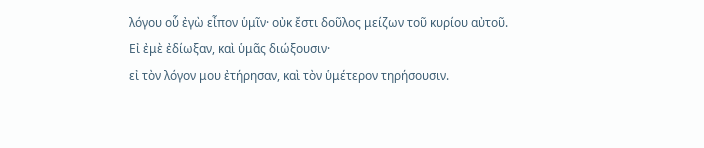λόγου οὗ ἐγὼ εἶπον ὑμῖν· οὐκ ἔστι δοῦλος μείζων τοῦ κυρίου αὐτοῦ.
Εἰ ἐμὲ ἐδίωξαν, καὶ ὑμᾶς διώξουσιν·
εἰ τὸν λόγον μου ἐτήρησαν, καὶ τὸν ὑμέτερον τηρήσουσιν.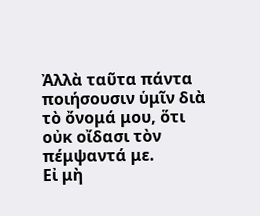Ἀλλὰ ταῦτα πάντα ποιήσουσιν ὑμῖν διὰ τὸ ὄνομά μου, ὅτι οὐκ οἴδασι τὸν πέμψαντά με.
Εἰ μὴ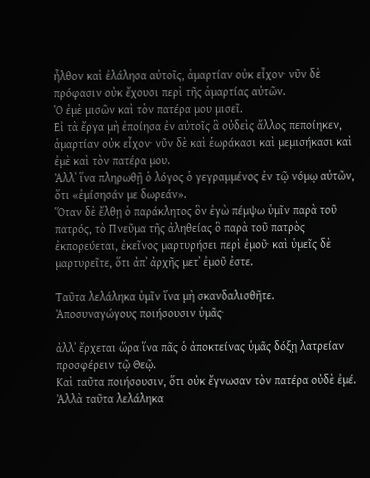ἦλθον καὶ ἐλάλησα αὐτοῖς, ἁμαρτίαν οὐκ εἶχον· νῦν δὲ πρόφασιν οὐκ ἔχουσι περὶ τῆς ἁμαρτίας αὐτῶν.
Ὁ ἐμὲ μισῶν καὶ τὸν πατέρα μου μισεῖ.
Εἰ τὰ ἔργα μὴ ἐποίησα ἐν αὐτοῖς ἃ οὐδεὶς ἄλλος πεποίηκεν, ἁμαρτίαν οὐκ εἶχον· νῦν δὲ καὶ ἑωράκασι καὶ μεμισήκασι καὶ ἐμὲ καὶ τὸν πατέρα μου.
Ἀλλ᾿ ἵνα πληρωθῇ ὁ λόγος ὁ γεγραμμένος ἐν τῷ νόμῳ αὐτῶν, ὅτι «ἐμίσησάν με δωρεάν».
Ὅταν δὲ ἔλθῃ ὁ παράκλητος ὃν ἐγὼ πέμψω ὑμῖν παρὰ τοῦ πατρός, τὸ Πνεῦμα τῆς ἀληθείας ὃ παρὰ τοῦ πατρὸς ἐκπορεύεται, ἐκεῖνος μαρτυρήσει περὶ ἐμοῦ· καὶ ὑμεῖς δὲ μαρτυρεῖτε, ὅτι ἀπ᾿ ἀρχῆς μετ᾿ ἐμοῦ ἐστε.

Ταῦτα λελάληκα ὑμῖν ἵνα μὴ σκανδαλισθῆτε.
Ἀποσυναγώγους ποιήσουσιν ὑμᾶς·

ἀλλ᾿ ἔρχεται ὥρα ἵνα πᾶς ὁ ἀποκτείνας ὑμᾶς δόξῃ λατρείαν προσφέρειν τῷ Θεῷ.
Καὶ ταῦτα ποιήσουσιν, ὅτι οὐκ ἔγνωσαν τὸν πατέρα οὐδὲ ἐμέ. Ἀλλὰ ταῦτα λελάληκα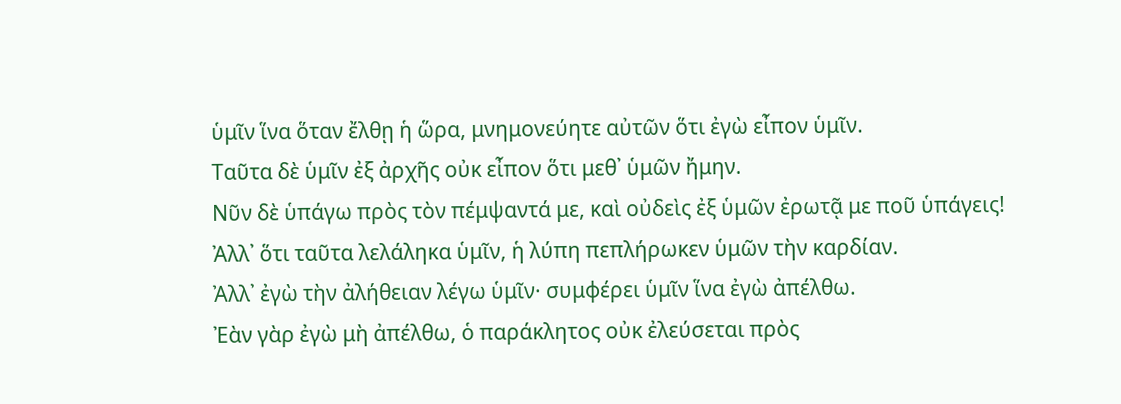ὑμῖν ἵνα ὅταν ἔλθῃ ἡ ὥρα, μνημονεύητε αὐτῶν ὅτι ἐγὼ εἶπον ὑμῖν.
Ταῦτα δὲ ὑμῖν ἐξ ἀρχῆς οὐκ εἶπον ὅτι μεθ᾿ ὑμῶν ἤμην.
Νῦν δὲ ὑπάγω πρὸς τὸν πέμψαντά με, καὶ οὐδεὶς ἐξ ὑμῶν ἐρωτᾷ με ποῦ ὑπάγεις!
Ἀλλ᾿ ὅτι ταῦτα λελάληκα ὑμῖν, ἡ λύπη πεπλήρωκεν ὑμῶν τὴν καρδίαν.
Ἀλλ᾿ ἐγὼ τὴν ἀλήθειαν λέγω ὑμῖν· συμφέρει ὑμῖν ἵνα ἐγὼ ἀπέλθω.
Ἐὰν γὰρ ἐγὼ μὴ ἀπέλθω, ὁ παράκλητος οὐκ ἐλεύσεται πρὸς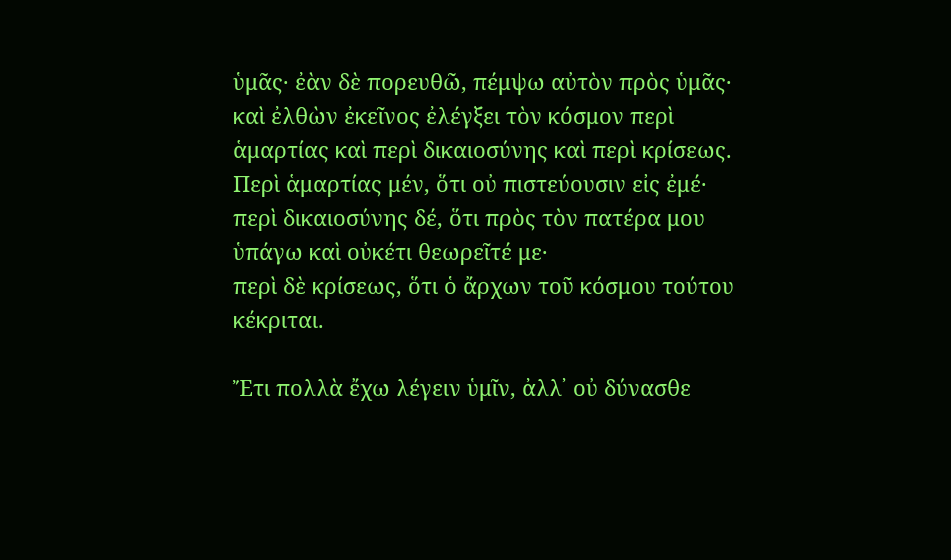ὑμᾶς· ἐὰν δὲ πορευθῶ, πέμψω αὐτὸν πρὸς ὑμᾶς·
καὶ ἐλθὼν ἐκεῖνος ἐλέγξει τὸν κόσμον περὶ ἁμαρτίας καὶ περὶ δικαιοσύνης καὶ περὶ κρίσεως.
Περὶ ἁμαρτίας μέν, ὅτι οὐ πιστεύουσιν εἰς ἐμέ·
περὶ δικαιοσύνης δέ, ὅτι πρὸς τὸν πατέρα μου ὑπάγω καὶ οὐκέτι θεωρεῖτέ με·
περὶ δὲ κρίσεως, ὅτι ὁ ἄρχων τοῦ κόσμου τούτου κέκριται.

Ἔτι πολλὰ ἔχω λέγειν ὑμῖν, ἀλλ᾿ οὐ δύνασθε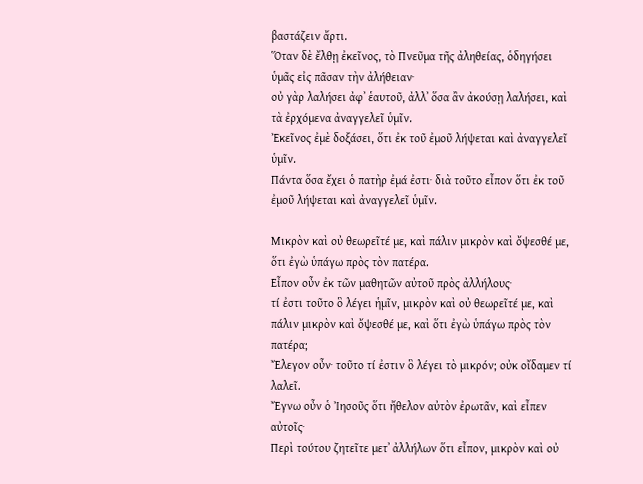βαστάζειν ἄρτι.
Ὅταν δὲ ἔλθῃ ἐκεῖνος, τὸ Πνεῦμα τῆς ἀληθείας, ὁδηγήσει ὑμᾶς εἰς πᾶσαν τὴν ἀλήθειαν·
οὐ γὰρ λαλήσει ἀφ᾿ ἑαυτοῦ, ἀλλ᾿ ὅσα ἂν ἀκούσῃ λαλήσει, καὶ τὰ ἐρχόμενα ἀναγγελεῖ ὑμῖν.
Ἐκεῖνος ἐμὲ δοξάσει, ὅτι ἐκ τοῦ ἐμοῦ λήψεται καὶ ἀναγγελεῖ ὑμῖν.
Πάντα ὅσα ἔχει ὁ πατὴρ ἐμά ἐστι· διὰ τοῦτο εἶπον ὅτι ἐκ τοῦ ἐμοῦ λήψεται καὶ ἀναγγελεῖ ὑμῖν.

Μικρὸν καὶ οὐ θεωρεῖτέ με, καὶ πάλιν μικρὸν καὶ ὄψεσθέ με, ὅτι ἐγὼ ὑπάγω πρὸς τὸν πατέρα.
Εἶπον οὖν ἐκ τῶν μαθητῶν αὐτοῦ πρὸς ἀλλήλους·
τί ἐστι τοῦτο ὃ λέγει ἡμῖν, μικρὸν καὶ οὐ θεωρεῖτέ με, καὶ πάλιν μικρὸν καὶ ὄψεσθέ με, καὶ ὅτι ἐγὼ ὑπάγω πρὸς τὸν πατέρα;
Ἔλεγον οὖν· τοῦτο τί ἐστιν ὃ λέγει τὸ μικρόν; οὐκ οἴδαμεν τί λαλεῖ.
Ἔγνω οὖν ὁ Ἰησοῦς ὅτι ἤθελον αὐτὸν ἐρωτᾶν, καὶ εἶπεν αὐτοῖς·
Περὶ τούτου ζητεῖτε μετ᾿ ἀλλήλων ὅτι εἶπον, μικρὸν καὶ οὐ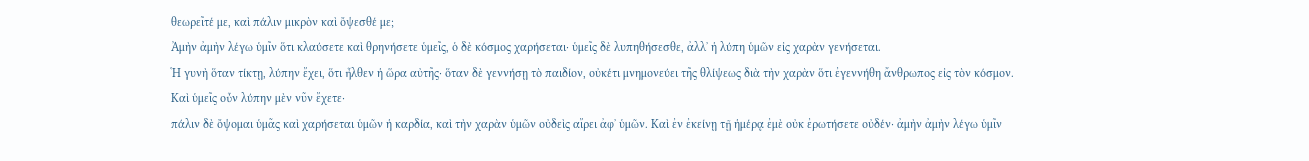θεωρεῖτέ με, καὶ πάλιν μικρὸν καὶ ὄψεσθέ με;
Ἀμὴν ἀμὴν λέγω ὑμῖν ὅτι κλαύσετε καὶ θρηνήσετε ὑμεῖς, ὁ δὲ κόσμος χαρήσεται· ὑμεῖς δὲ λυπηθήσεσθε, ἀλλ᾿ ἡ λύπη ὑμῶν εἰς χαρὰν γενήσεται.
Ἡ γυνὴ ὅταν τίκτῃ, λύπην ἔχει, ὅτι ἦλθεν ἡ ὥρα αὐτῆς· ὅταν δὲ γεννήσῃ τὸ παιδίον, οὐκέτι μνημονεύει τῆς θλίψεως διὰ τὴν χαρὰν ὅτι ἐγεννήθη ἄνθρωπος εἰς τὸν κόσμον.
Καὶ ὑμεῖς οὖν λύπην μὲν νῦν ἔχετε·
πάλιν δὲ ὄψομαι ὑμᾶς καὶ χαρήσεται ὑμῶν ἡ καρδία, καὶ τὴν χαρὰν ὑμῶν οὐδεὶς αἴρει ἀφ᾿ ὑμῶν. Καὶ ἐν ἐκείνῃ τῇ ἡμέρᾳ ἐμὲ οὐκ ἐρωτήσετε οὐδέν· ἀμὴν ἀμὴν λέγω ὑμῖν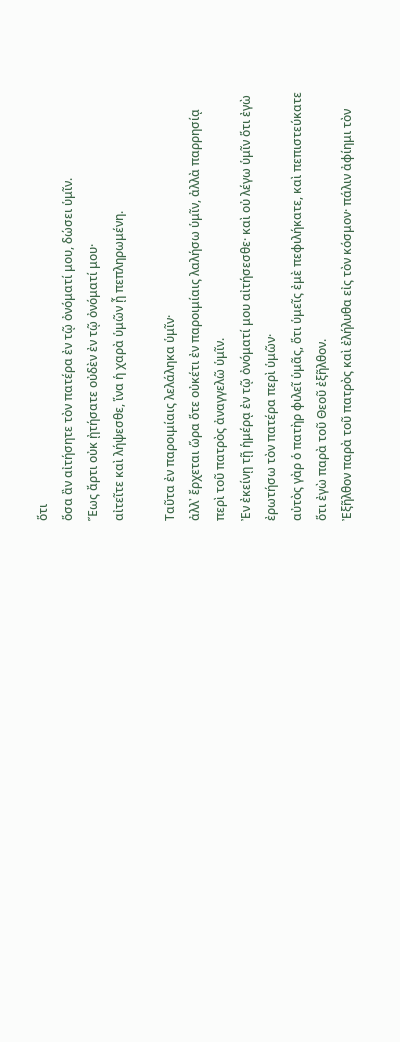ὅτι
ὅσα ἂν αἰτήσητε τὸν πατέρα ἐν τῷ ὀνόματί μου, δώσει ὑμῖν.
Ἕως ἄρτι οὐκ ᾐτήσατε οὐδὲν ἐν τῷ ὀνόματί μου·
αἰτεῖτε καὶ λήψεσθε, ἵνα ἡ χαρὰ ὑμῶν ᾖ πεπληρωμένη.

Ταῦτα ἐν παροιμίαις λελάληκα ὑμῖν·
ἀλλ᾿ ἔρχεται ὥρα ὅτε οὐκέτι ἐν παροιμίαις λαλήσω ὑμῖν, ἀλλὰ παρρησίᾳ περὶ τοῦ πατρὸς ἀναγγελῶ ὑμῖν.
Ἐν ἐκείνῃ τῇ ἡμέρᾳ ἐν τῷ ὀνόματί μου αἰτήσεσθε· καὶ οὐ λέγω ὑμῖν ὅτι ἐγὼ ἐρωτήσω τὸν πατέρα περὶ ὑμῶν·
αὐτὸς γὰρ ὁ πατὴρ φιλεῖ ὑμᾶς, ὅτι ὑμεῖς ἐμὲ πεφιλήκατε, καὶ πεπιστεύκατε ὅτι ἐγὼ παρὰ τοῦ Θεοῦ ἐξῆλθον.
Ἐξῆλθον παρὰ τοῦ πατρὸς καὶ ἐλήλυθα εἰς τὸν κόσμον· πάλιν ἀφίημι τὸν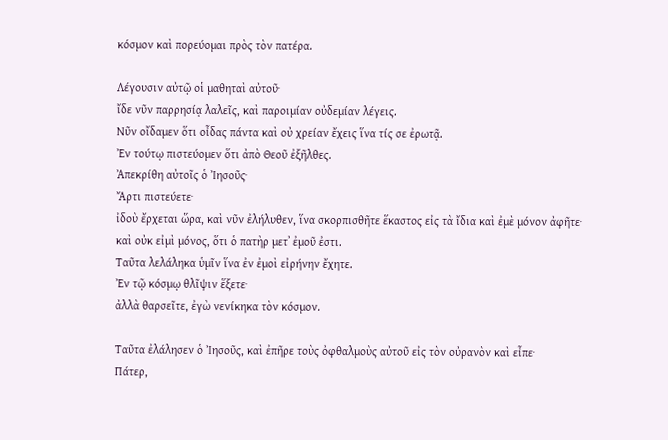κόσμον καὶ πορεύομαι πρὸς τὸν πατέρα.

Λέγουσιν αὐτῷ οἱ μαθηταὶ αὐτοῦ·
ἴδε νῦν παρρησίᾳ λαλεῖς, καὶ παροιμίαν οὐδεμίαν λέγεις.
Νῦν οἴδαμεν ὅτι οἶδας πάντα καὶ οὐ χρείαν ἔχεις ἵνα τίς σε ἐρωτᾷ.
Ἐν τούτῳ πιστεύομεν ὅτι ἀπὸ Θεοῦ ἐξῆλθες.
Ἀπεκρίθη αὐτοῖς ὁ Ἰησοῦς·
Ἄρτι πιστεύετε·
ἰδοὺ ἔρχεται ὥρα, καὶ νῦν ἐλήλυθεν, ἵνα σκορπισθῆτε ἕκαστος εἰς τὰ ἴδια καὶ ἐμὲ μόνον ἀφῆτε· καὶ οὐκ εἰμὶ μόνος, ὅτι ὁ πατὴρ μετ᾿ ἐμοῦ ἐστι.
Ταῦτα λελάληκα ὑμῖν ἵνα ἐν ἐμοὶ εἰρήνην ἔχητε.
Ἐν τῷ κόσμῳ θλῖψιν ἕξετε·
ἀλλὰ θαρσεῖτε, ἐγὼ νενίκηκα τὸν κόσμον.

Ταῦτα ἐλάλησεν ὁ Ἰησοῦς, καὶ ἐπῆρε τοὺς ὀφθαλμοὺς αὐτοῦ εἰς τὸν οὐρανὸν καὶ εἶπε·
Πάτερ,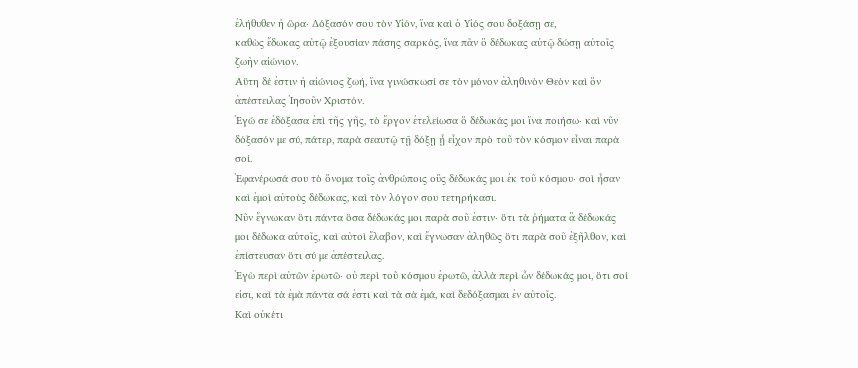ἐλήθυθεν ἡ ὥρα· Δόξασόν σου τὸν Υἱόν, ἵνα καὶ ὁ Υἱός σου δοξάσῃ σε,
καθὼς ἔδωκας αὐτῷ ἐξουσίαν πάσης σαρκός, ἵνα πᾶν ὃ δέδωκας αὐτῷ δώσῃ αὐτοῖς ζωὴν αἰώνιον.
Αὕτη δέ ἐστιν ἡ αἰώνιος ζωή, ἵνα γινώσκωσί σε τὸν μόνον ἀληθινὸν Θεὸν καὶ ὃν ἀπέστειλας Ἰησοῦν Χριστόν.
Ἐγώ σε ἐδόξασα ἐπὶ τῆς γῆς, τὸ ἔργον ἐτελείωσα ὃ δέδωκάς μοι ἵνα ποιήσω· καὶ νῦν δόξασόν με σύ, πάτερ, παρὰ σεαυτῷ τῇ δόξῃ ᾗ εἶχον πρὸ τοῦ τὸν κόσμον εἶναι παρὰ σοί.
Ἐφανέρωσά σου τὸ ὄνομα τοῖς ἀνθρώποις οὓς δέδωκάς μοι ἐκ τοῦ κόσμου· σοὶ ἦσαν καὶ ἐμοὶ αὐτοὺς δέδωκας, καὶ τὸν λόγον σου τετηρήκασι.
Νῦν ἔγνωκαν ὅτι πάντα ὅσα δέδωκάς μοι παρὰ σοῦ ἐστιν· ὅτι τὰ ῥήματα ἃ δέδωκάς μοι δέδωκα αὐτοῖς, καὶ αὐτοὶ ἔλαβον, καὶ ἔγνωσαν ἀληθῶς ὅτι παρὰ σοῦ ἐξῆλθον, καὶ ἐπίστευσαν ὅτι σύ με ἀπέστειλας.
Ἐγὼ περὶ αὐτῶν ἐρωτῶ· οὐ περὶ τοῦ κόσμου ἐρωτῶ, ἀλλὰ περὶ ὧν δέδωκάς μοι, ὅτι σοί εἰσι, καὶ τὰ ἐμὰ πάντα σά ἐστι καὶ τὰ σὰ ἐμά, καὶ δεδόξασμαι ἐν αὐτοῖς.
Καὶ οὐκέτι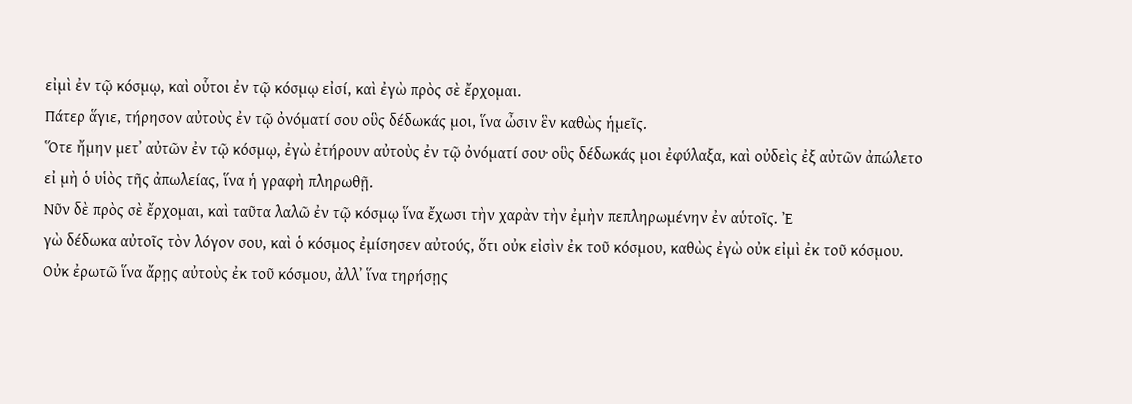εἰμὶ ἐν τῷ κόσμῳ, καὶ οὗτοι ἐν τῷ κόσμῳ εἰσί, καὶ ἐγὼ πρὸς σὲ ἔρχομαι.
Πάτερ ἅγιε, τήρησον αὐτοὺς ἐν τῷ ὀνόματί σου οὓς δέδωκάς μοι, ἵνα ὦσιν ἓν καθὼς ἡμεῖς.
Ὅτε ἤμην μετ᾿ αὐτῶν ἐν τῷ κόσμῳ, ἐγὼ ἐτήρουν αὐτοὺς ἐν τῷ ὀνόματί σου· οὓς δέδωκάς μοι ἐφύλαξα, καὶ οὐδεὶς ἐξ αὐτῶν ἀπώλετο εἰ μὴ ὁ υἱὸς τῆς ἀπωλείας, ἵνα ἡ γραφὴ πληρωθῇ.
Νῦν δὲ πρὸς σὲ ἔρχομαι, καὶ ταῦτα λαλῶ ἐν τῷ κόσμῳ ἵνα ἔχωσι τὴν χαρὰν τὴν ἐμὴν πεπληρωμένην ἐν αὑτοῖς. Ἐ
γὼ δέδωκα αὐτοῖς τὸν λόγον σου, καὶ ὁ κόσμος ἐμίσησεν αὐτούς, ὅτι οὐκ εἰσὶν ἐκ τοῦ κόσμου, καθὼς ἐγὼ οὐκ εἰμὶ ἐκ τοῦ κόσμου.
Οὐκ ἐρωτῶ ἵνα ἄρῃς αὐτοὺς ἐκ τοῦ κόσμου, ἀλλ᾿ ἵνα τηρήσῃς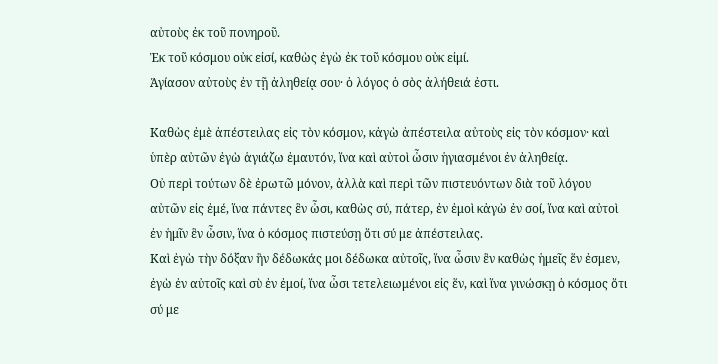αὐτοὺς ἐκ τοῦ πονηροῦ.
Ἐκ τοῦ κόσμου οὐκ εἰσί, καθὼς ἐγὼ ἐκ τοῦ κόσμου οὐκ εἰμί.
Ἁγίασον αὐτοὺς ἐν τῇ ἀληθείᾳ σου· ὁ λόγος ὁ σὸς ἀλήθειά ἐστι.

Καθὼς ἐμὲ ἀπέστειλας εἰς τὸν κόσμον, κἀγὼ ἀπέστειλα αὐτοὺς εἰς τὸν κόσμον· καὶ ὑπὲρ αὐτῶν ἐγὼ ἁγιάζω ἐμαυτόν, ἵνα καὶ αὐτοὶ ὦσιν ἡγιασμένοι ἐν ἀληθείᾳ.
Οὐ περὶ τούτων δὲ ἐρωτῶ μόνον, ἀλλὰ καὶ περὶ τῶν πιστευόντων διὰ τοῦ λόγου αὐτῶν εἰς ἐμέ, ἵνα πάντες ἓν ὦσι, καθὼς σύ, πάτερ, ἐν ἐμοὶ κἀγὼ ἐν σοί, ἵνα καὶ αὐτοὶ ἐν ἡμῖν ἓν ὦσιν, ἵνα ὁ κόσμος πιστεύσῃ ὅτι σύ με ἀπέστειλας.
Καὶ ἐγὼ τὴν δόξαν ἣν δέδωκάς μοι δέδωκα αὐτοῖς, ἵνα ὦσιν ἓν καθὼς ἡμεῖς ἕν ἐσμεν, ἐγὼ ἐν αὐτοῖς καὶ σὺ ἐν ἐμοί, ἵνα ὦσι τετελειωμένοι εἰς ἕν, καὶ ἵνα γινώσκῃ ὁ κόσμος ὅτι σύ με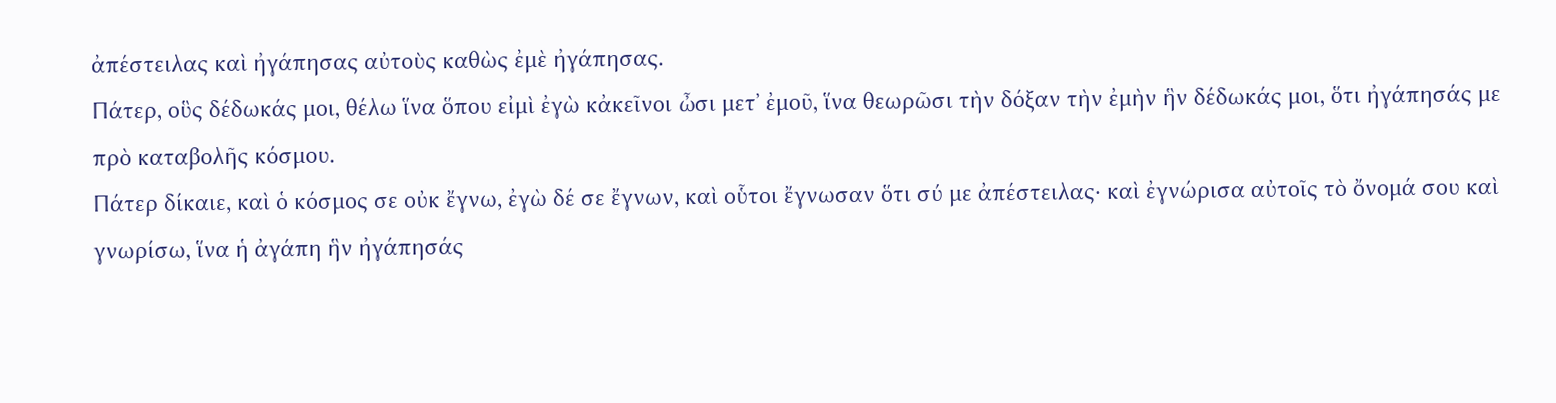ἀπέστειλας καὶ ἠγάπησας αὐτοὺς καθὼς ἐμὲ ἠγάπησας.
Πάτερ, οὓς δέδωκάς μοι, θέλω ἵνα ὅπου εἰμὶ ἐγὼ κἀκεῖνοι ὦσι μετ᾿ ἐμοῦ, ἵνα θεωρῶσι τὴν δόξαν τὴν ἐμὴν ἣν δέδωκάς μοι, ὅτι ἠγάπησάς με πρὸ καταβολῆς κόσμου.
Πάτερ δίκαιε, καὶ ὁ κόσμος σε οὐκ ἔγνω, ἐγὼ δέ σε ἔγνων, καὶ οὗτοι ἔγνωσαν ὅτι σύ με ἀπέστειλας· καὶ ἐγνώρισα αὐτοῖς τὸ ὄνομά σου καὶ γνωρίσω, ἵνα ἡ ἀγάπη ἣν ἠγάπησάς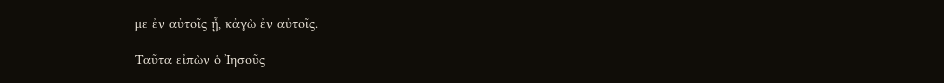με ἐν αὐτοῖς ᾖ, κἀγὼ ἐν αὐτοῖς.

Ταῦτα εἰπὼν ὁ Ἰησοῦς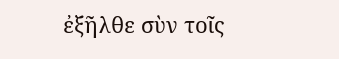ἐξῆλθε σὺν τοῖς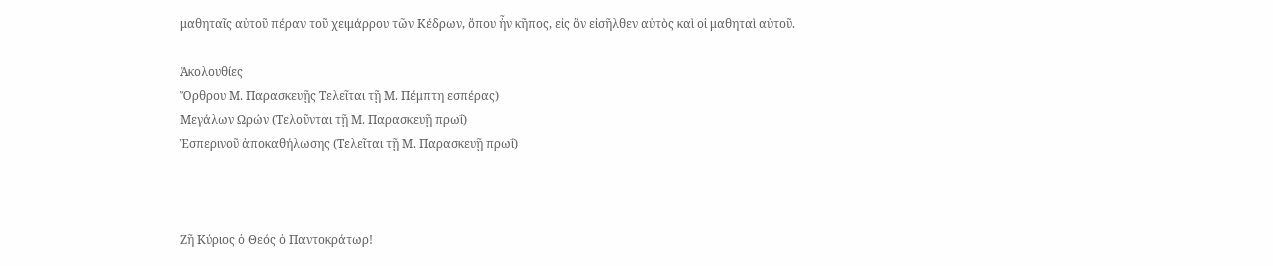μαθηταῖς αὐτοῦ πέραν τοῦ χειμάρρου τῶν Κέδρων, ὅπου ἦν κῆπος, εἰς ὃν εἰσῆλθεν αὐτὸς καὶ οἱ μαθηταὶ αὐτοῦ.

Ἀκολουθίες
Ὄρθρου Μ. Παρασκευῇς Τελεῖται τῇ Μ. Πέμπτη εσπέρας)
Μεγάλων Ωρών (Τελοῦνται τῇ Μ. Παρασκευῇ πρωΐ)
Ἑσπερινοῦ ἀποκαθήλωσης (Τελεῖται τῇ Μ. Παρασκευῇ πρωΐ)



Ζῆ Κύριος ὁ Θεός ὁ Παντοκράτωρ!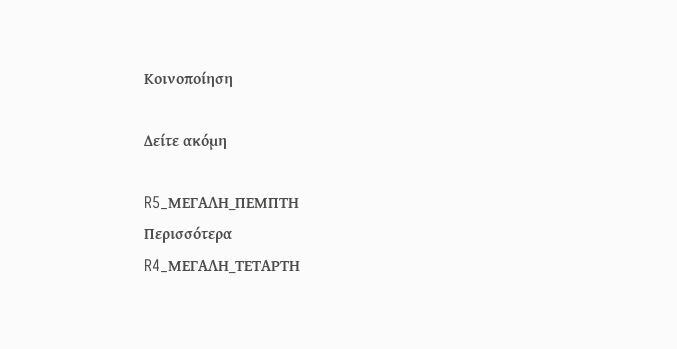Κοινοποίηση

Δείτε ακόμη

R5_ΜΕΓΑΛΗ_ΠΕΜΠΤΗ
Περισσότερα
R4_ΜΕΓΑΛΗ_ΤΕΤΑΡΤΗ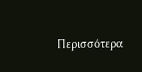Περισσότερα